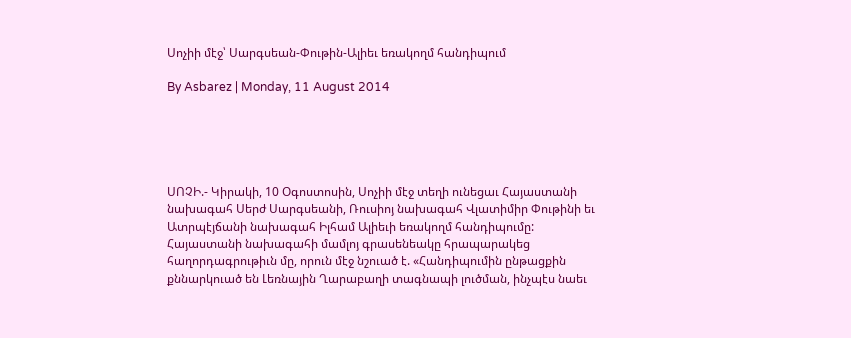Սոչիի մէջ՝ Սարգսեան-Փութին-Ալիեւ եռակողմ հանդիպում

By Asbarez | Monday, 11 August 2014





ՍՈՉԻ.- Կիրակի, 10 Օգոստոսին, Սոչիի մէջ տեղի ունեցաւ Հայաստանի նախագահ Սերժ Սարգսեանի, Ռուսիոյ նախագահ Վլատիմիր Փութինի եւ Ատրպէյճանի նախագահ Իլհամ Ալիեւի եռակողմ հանդիպումը:
Հայաստանի նախագահի մամլոյ գրասենեակը հրապարակեց հաղորդագրութիւն մը, որուն մէջ նշուած է. «Հանդիպումին ընթացքին քննարկուած են Լեռնային Ղարաբաղի տագնապի լուծման, ինչպէս նաեւ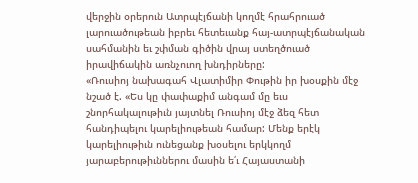վերջին օրերուն Ատրպէյճանի կողմէ հրահրուած լարուածութեան իբրեւ հետեւանք հայ-ատրպէյճանական սահմանին եւ շփման գիծին վրայ ստեղծուած իրավիճակին առնչուող խնդիրները:
«Ռուսիոյ նախագահ Վլատիմիր Փութին իր խօսքին մէջ նշած է. «Ես կը փափաքիմ անգամ մը եւս շնորհակալութիւն յայտնել Ռուսիոյ մէջ ձեզ հետ հանդիպելու կարելիութեան համար: Մենք երէկ կարելիութիւն ունեցանք խօսելու երկկողմ յարաբերութիւններու մասին ե՛ւ Հայաստանի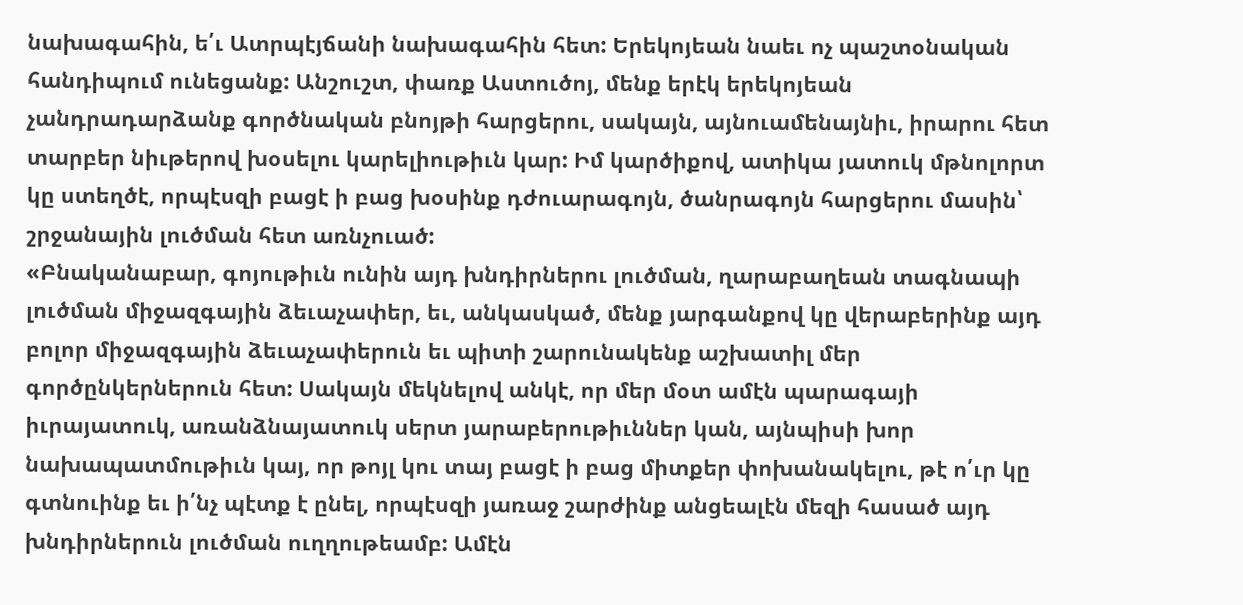նախագահին, ե՛ւ Ատրպէյճանի նախագահին հետ: Երեկոյեան նաեւ ոչ պաշտօնական հանդիպում ունեցանք: Անշուշտ, փառք Աստուծոյ, մենք երէկ երեկոյեան չանդրադարձանք գործնական բնոյթի հարցերու, սակայն, այնուամենայնիւ, իրարու հետ տարբեր նիւթերով խօսելու կարելիութիւն կար: Իմ կարծիքով, ատիկա յատուկ մթնոլորտ կը ստեղծէ, որպէսզի բացէ ի բաց խօսինք դժուարագոյն, ծանրագոյն հարցերու մասին՝ շրջանային լուծման հետ առնչուած:
«Բնականաբար, գոյութիւն ունին այդ խնդիրներու լուծման, ղարաբաղեան տագնապի լուծման միջազգային ձեւաչափեր, եւ, անկասկած, մենք յարգանքով կը վերաբերինք այդ բոլոր միջազգային ձեւաչափերուն եւ պիտի շարունակենք աշխատիլ մեր գործընկերներուն հետ: Սակայն մեկնելով անկէ, որ մեր մօտ ամէն պարագայի իւրայատուկ, առանձնայատուկ սերտ յարաբերութիւններ կան, այնպիսի խոր նախապատմութիւն կայ, որ թոյլ կու տայ բացէ ի բաց միտքեր փոխանակելու, թէ ո՛ւր կը գտնուինք եւ ի՛նչ պէտք է ընել, որպէսզի յառաջ շարժինք անցեալէն մեզի հասած այդ խնդիրներուն լուծման ուղղութեամբ: Ամէն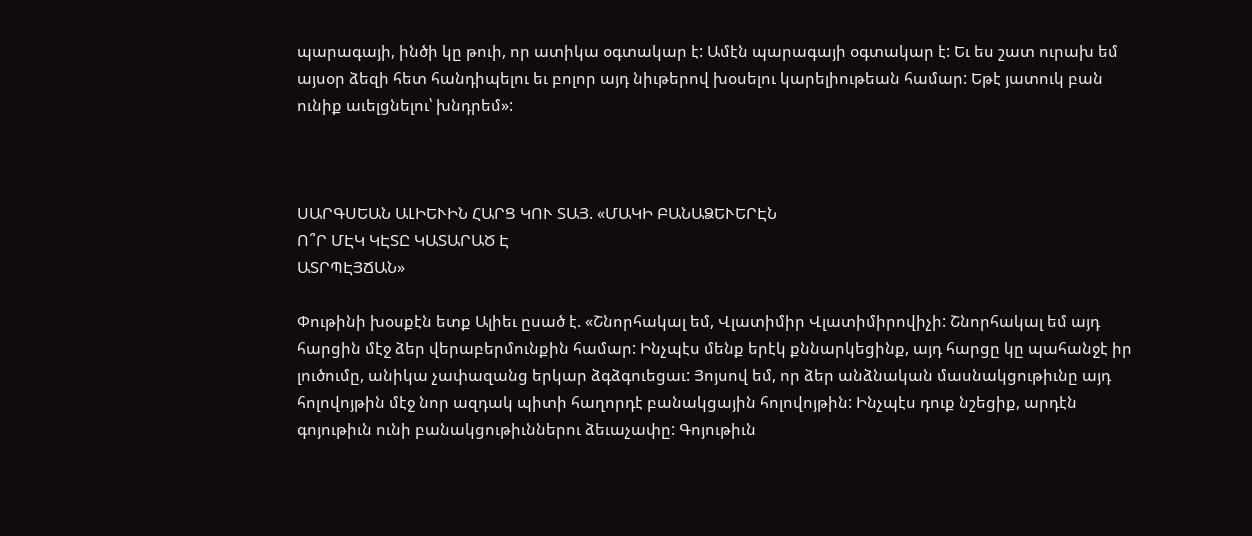պարագայի, ինծի կը թուի, որ ատիկա օգտակար է: Ամէն պարագայի օգտակար է: Եւ ես շատ ուրախ եմ այսօր ձեզի հետ հանդիպելու եւ բոլոր այդ նիւթերով խօսելու կարելիութեան համար: Եթէ յատուկ բան ունիք աւելցնելու՝ խնդրեմ»:



ՍԱՐԳՍԵԱՆ ԱԼԻԵՒԻՆ ՀԱՐՑ ԿՈՒ ՏԱՅ. «ՄԱԿԻ ԲԱՆԱՁԵՒԵՐԷՆ
Ո՞Ր ՄԷԿ ԿԷՏԸ ԿԱՏԱՐԱԾ Է
ԱՏՐՊԷՅՃԱՆ»

Փութինի խօսքէն ետք Ալիեւ ըսած է. «Շնորհակալ եմ, Վլատիմիր Վլատիմիրովիչի: Շնորհակալ եմ այդ հարցին մէջ ձեր վերաբերմունքին համար: Ինչպէս մենք երէկ քննարկեցինք, այդ հարցը կը պահանջէ իր լուծումը, անիկա չափազանց երկար ձգձգուեցաւ: Յոյսով եմ, որ ձեր անձնական մասնակցութիւնը այդ հոլովոյթին մէջ նոր ազդակ պիտի հաղորդէ բանակցային հոլովոյթին: Ինչպէս դուք նշեցիք, արդէն գոյութիւն ունի բանակցութիւններու ձեւաչափը: Գոյութիւն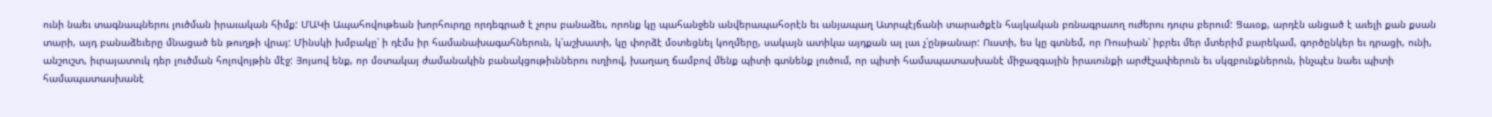ունի նաեւ տագնապներու լուծման իրաւական հիմք: ՄԱԿի Ապահովութեան խորհուրդը որդեգրած է չորս բանաձեւ, որոնք կը պահանջեն անվերապահօրէն եւ անյապաղ Ատրպէյճանի տարածքէն հայկական բռնագրաւող ուժերու դուրս բերում: Ցաւօք, արդէն անցած է աւելի քան քսան տարի, այդ բանաձեւերը մնացած են թուղթի վրայ: Մինսկի խմբակը՝ ի դէմս իր համանախագահներուն, կ՛աշխատի, կը փորձէ մօտեցնել կողմերը, սակայն ատիկա այդքան ալ լաւ չ՛ընթանար: Ուստի, ես կը գտնեմ, որ Ռուսիան՝ իբրեւ մեր մտերիմ բարեկամ, գործընկեր եւ դրացի, ունի, անշուշտ, իւրայատուկ դեր լուծման հոլովոյթին մէջ: Յոյսով ենք, որ մօտակայ ժամանակին բանակցութիւններու ուղիով, խաղաղ ճամբով մենք պիտի գտնենք լուծում, որ պիտի համապատասխանէ միջազգային իրաւունքի արժէչափերուն եւ սկզբունքներուն, ինչպէս նաեւ պիտի համապատասխանէ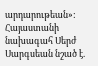արդարութեան»:
Հայաստանի նախագահ Սերժ Սարգսեան նշած է.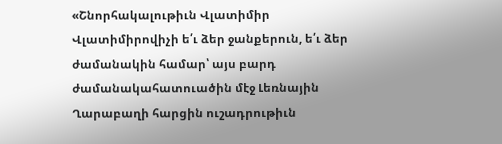«Շնորհակալութիւն Վլատիմիր Վլատիմիրովիչի ե՛ւ ձեր ջանքերուն, ե՛ւ ձեր ժամանակին համար՝ այս բարդ ժամանակահատուածին մէջ Լեռնային Ղարաբաղի հարցին ուշադրութիւն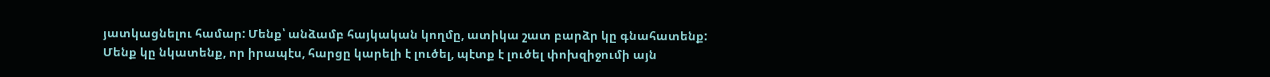յատկացնելու համար: Մենք՝ անձամբ հայկական կողմը, ատիկա շատ բարձր կը գնահատենք: Մենք կը նկատենք, որ իրապէս, հարցը կարելի է լուծել, պէտք է լուծել փոխզիջումի այն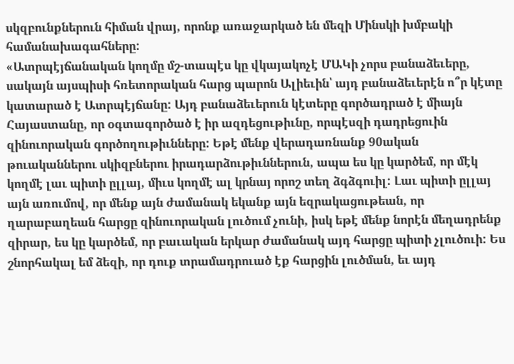սկզբունքներուն հիման վրայ, որոնք առաջարկած են մեզի Մինսկի խմբակի համանախագահները:
«Ատրպէյճանական կողմը մշ-տապէս կը վկայակոչէ ՄԱԿի չորս բանաձեւերը, սակայն այսպիսի հռետորական հարց պարոն Ալիեւին՝ այդ բանաձեւերէն ո՞ր կէտը կատարած է Ատրպէյճանը: Այդ բանաձեւերուն կէտերը գործադրած է միայն Հայաստանը, որ օգտագործած է իր ազդեցութիւնը, որպէսզի դադրեցուին զինուորական գործողութիւնները: Եթէ մենք վերադառնանք 90ական թուականներու սկիզբներու իրադարձութիւններուն, ապա ես կը կարծեմ, որ մէկ կողմէ լաւ պիտի ըլլայ, միւս կողմէ ալ կրնայ որոշ տեղ ձգձգուիլ: Լաւ պիտի ըլլայ այն առումով, որ մենք այն ժամանակ եկանք այն եզրակացութեան, որ ղարաբաղեան հարցը զինուորական լուծում չունի, իսկ եթէ մենք նորէն մեղադրենք զիրար, ես կը կարծեմ, որ բաւական երկար ժամանակ այդ հարցը պիտի չլուծուի: Ես շնորհակալ եմ ձեզի, որ դուք տրամադրուած էք հարցին լուծման, եւ այդ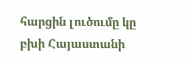հարցին լուծումը կը բխի Հայաստանի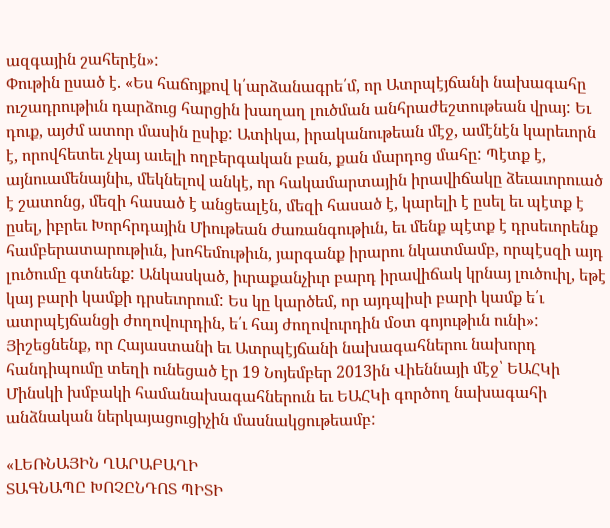ազգային շահերէն»:
Փութին ըսած է. «Ես հաճոյքով կ՛արձանագրե՛մ, որ Ատրպէյճանի նախագահը ուշադրութիւն դարձուց հարցին խաղաղ լուծման անհրաժեշտութեան վրայ: Եւ դուք, այժմ ատոր մասին ըսիք: Ատիկա, իրականութեան մէջ, ամէնէն կարեւորն է, որովհետեւ չկայ աւելի ողբերգական բան, քան մարդոց մահը: Պէտք է, այնուամենայնիւ, մեկնելով անկէ, որ հակամարտային իրավիճակը ձեւաւորուած է շատոնց, մեզի հասած է անցեալէն, մեզի հասած է, կարելի է ըսել եւ պէտք է ըսել, իբրեւ Խորհրդային Միութեան ժառանգութիւն, եւ մենք պէտք է դրսեւորենք համբերատարութիւն, խոհեմութիւն, յարգանք իրարու նկատմամբ, որպէսզի այդ լուծումը գտնենք: Անկասկած, իւրաքանչիւր բարդ իրավիճակ կրնայ լուծուիլ, եթէ կայ բարի կամքի դրսեւորում: Ես կը կարծեմ, որ այդպիսի բարի կամք ե՛ւ ատրպէյճանցի ժողովուրդին, ե՛ւ հայ ժողովուրդին մօտ գոյութիւն ունի»:
Յիշեցնենք, որ Հայաստանի եւ Ատրպէյճանի նախագահներու նախորդ հանդիպումը տեղի ունեցած էր 19 Նոյեմբեր 2013ին Վիեննայի մէջ՝ ԵԱՀԿի Մինսկի խմբակի համանախագահներուն եւ ԵԱՀԿի գործող նախագահի անձնական ներկայացուցիչին մասնակցութեամբ:

«ԼԵՌՆԱՅԻՆ ՂԱՐԱԲԱՂԻ
ՏԱԳՆԱՊԸ ԽՈՉԸՆԴՈՏ ՊԻՏԻ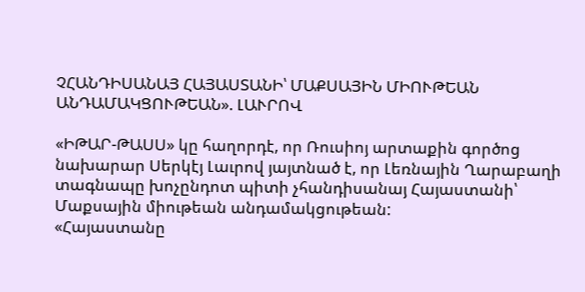ՉՀԱՆԴԻՍԱՆԱՅ ՀԱՅԱՍՏԱՆԻ՝ ՄԱՔՍԱՅԻՆ ՄԻՈՒԹԵԱՆ
ԱՆԴԱՄԱԿՑՈՒԹԵԱՆ». ԼԱՒՐՈՎ

«ԻԹԱՐ-ԹԱՍՍ» կը հաղորդէ, որ Ռուսիոյ արտաքին գործոց նախարար Սերկէյ Լաւրով յայտնած է, որ Լեռնային Ղարաբաղի տագնապը խոչընդոտ պիտի չհանդիսանայ Հայաստանի՝ Մաքսային միութեան անդամակցութեան:
«Հայաստանը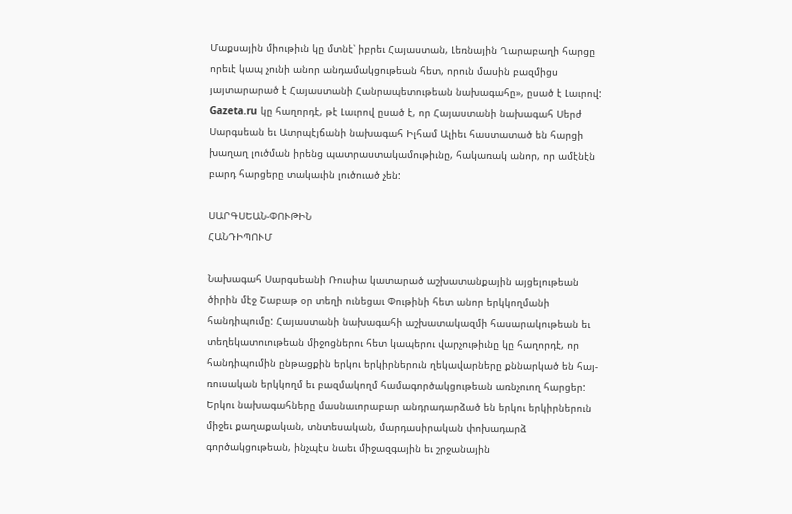Մաքսային միութիւն կը մտնէ՝ իբրեւ Հայաստան, Լեռնային Ղարաբաղի հարցը որեւէ կապ չունի անոր անդամակցութեան հետ, որուն մասին բազմիցս յայտարարած է Հայաստանի Հանրապետութեան նախագահը», ըսած է Լաւրով:
Gazeta.ru կը հաղորդէ, թէ Լաւրով ըսած է, որ Հայաստանի նախագահ Սերժ Սարգսեան եւ Ատրպէյճանի նախագահ Իլհամ Ալիեւ հաստատած են հարցի խաղաղ լուծման իրենց պատրաստակամութիւնը, հակառակ անոր, որ ամէնէն բարդ հարցերը տակաւին լուծուած չեն:

ՍԱՐԳՍԵԱՆ-ՓՈՒԹԻՆ
ՀԱՆԴԻՊՈՒՄ

Նախագահ Սարգսեանի Ռուսիա կատարած աշխատանքային այցելութեան ծիրին մէջ Շաբաթ օր տեղի ունեցաւ Փութինի հետ անոր երկկողմանի հանդիպումը: Հայաստանի նախագահի աշխատակազմի հասարակութեան եւ տեղեկատուութեան միջոցներու հետ կապերու վարչութիւնը կը հաղորդէ, որ հանդիպումին ընթացքին երկու երկիրներուն ղեկավարները քննարկած են հայ-ռուսական երկկողմ եւ բազմակողմ համագործակցութեան առնչուող հարցեր:
Երկու նախագահները մասնաւորաբար անդրադարձած են երկու երկիրներուն միջեւ քաղաքական, տնտեսական, մարդասիրական փոխադարձ գործակցութեան, ինչպէս նաեւ միջազգային եւ շրջանային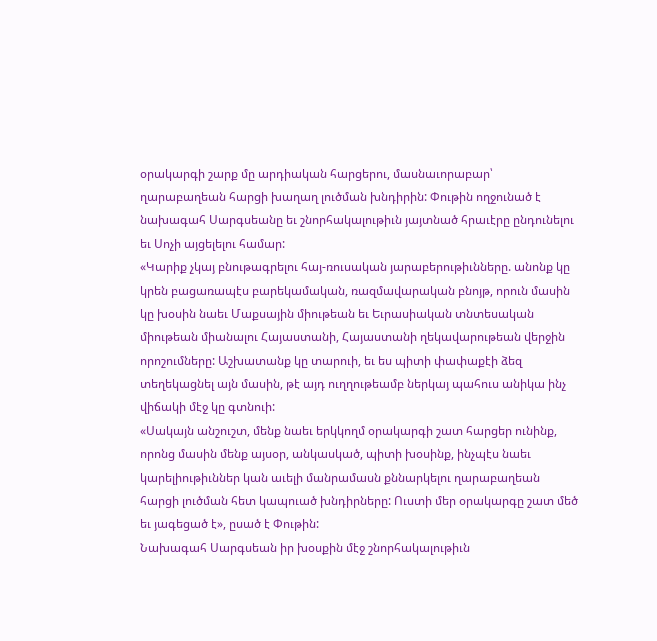օրակարգի շարք մը արդիական հարցերու, մասնաւորաբար՝ ղարաբաղեան հարցի խաղաղ լուծման խնդիրին: Փութին ողջունած է նախագահ Սարգսեանը եւ շնորհակալութիւն յայտնած հրաւէրը ընդունելու եւ Սոչի այցելելու համար:
«Կարիք չկայ բնութագրելու հայ-ռուսական յարաբերութիւնները. անոնք կը կրեն բացառապէս բարեկամական, ռազմավարական բնոյթ, որուն մասին կը խօսին նաեւ Մաքսային միութեան եւ Եւրասիական տնտեսական միութեան միանալու Հայաստանի, Հայաստանի ղեկավարութեան վերջին որոշումները: Աշխատանք կը տարուի, եւ ես պիտի փափաքէի ձեզ տեղեկացնել այն մասին, թէ այդ ուղղութեամբ ներկայ պահուս անիկա ինչ վիճակի մէջ կը գտնուի:
«Սակայն անշուշտ, մենք նաեւ երկկողմ օրակարգի շատ հարցեր ունինք, որոնց մասին մենք այսօր, անկասկած, պիտի խօսինք, ինչպէս նաեւ կարելիութիւններ կան աւելի մանրամասն քննարկելու ղարաբաղեան հարցի լուծման հետ կապուած խնդիրները: Ուստի մեր օրակարգը շատ մեծ եւ յագեցած է», ըսած է Փութին:
Նախագահ Սարգսեան իր խօսքին մէջ շնորհակալութիւն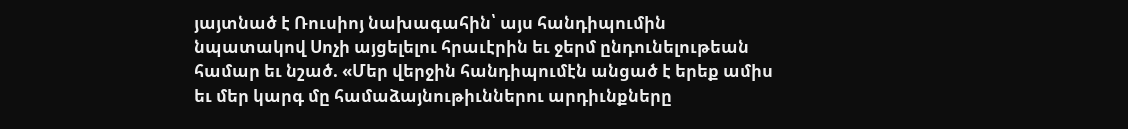յայտնած է Ռուսիոյ նախագահին՝ այս հանդիպումին նպատակով Սոչի այցելելու հրաւէրին եւ ջերմ ընդունելութեան համար եւ նշած. «Մեր վերջին հանդիպումէն անցած է երեք ամիս եւ մեր կարգ մը համաձայնութիւններու արդիւնքները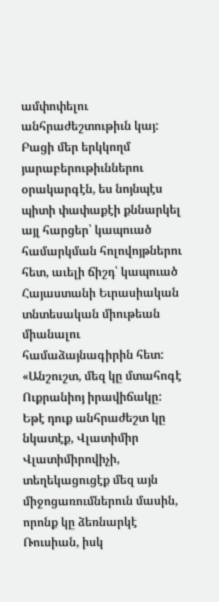ամփոփելու անհրաժեշտութիւն կայ: Բացի մեր երկկողմ յարաբերութիւններու օրակարգէն, ես նոյնպէս պիտի փափաքէի քննարկել այլ հարցեր՝ կապուած համարկման հոլովոյթներու հետ, աւելի ճիշդ՝ կապուած Հայաստանի Եւրասիական տնտեսական միութեան միանալու համաձայնագիրին հետ:
«Անշուշտ, մեզ կը մտահոգէ Ուքրանիոյ իրավիճակը: Եթէ դուք անհրաժեշտ կը նկատէք, Վլատիմիր Վլատիմիրովիչի, տեղեկացուցէք մեզ այն միջոցառումներուն մասին, որոնք կը ձեռնարկէ Ռուսիան, իսկ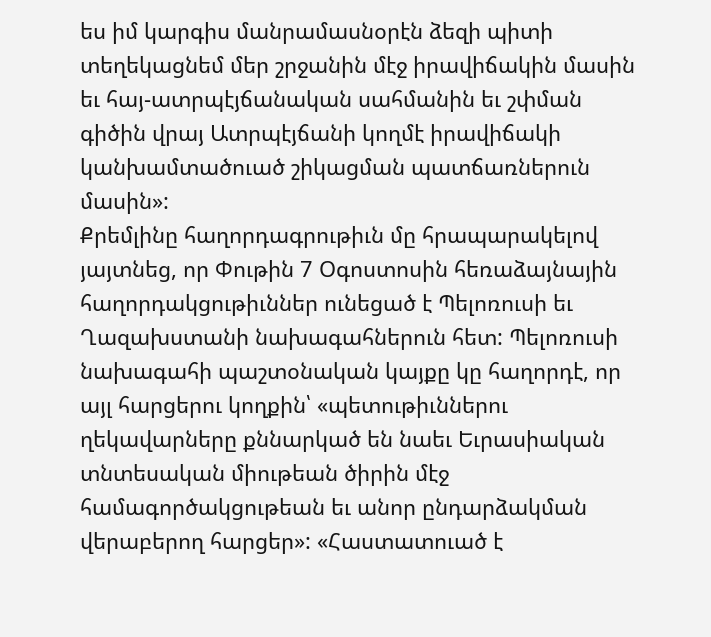ես իմ կարգիս մանրամասնօրէն ձեզի պիտի տեղեկացնեմ մեր շրջանին մէջ իրավիճակին մասին եւ հայ-ատրպէյճանական սահմանին եւ շփման գիծին վրայ Ատրպէյճանի կողմէ իրավիճակի կանխամտածուած շիկացման պատճառներուն մասին»:
Քրեմլինը հաղորդագրութիւն մը հրապարակելով յայտնեց, որ Փութին 7 Օգոստոսին հեռաձայնային հաղորդակցութիւններ ունեցած է Պելոռուսի եւ Ղազախստանի նախագահներուն հետ: Պելոռուսի նախագահի պաշտօնական կայքը կը հաղորդէ, որ այլ հարցերու կողքին՝ «պետութիւններու ղեկավարները քննարկած են նաեւ Եւրասիական տնտեսական միութեան ծիրին մէջ համագործակցութեան եւ անոր ընդարձակման վերաբերող հարցեր»: «Հաստատուած է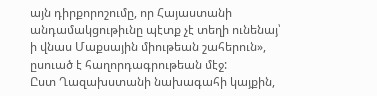այն դիրքորոշումը, որ Հայաստանի անդամակցութիւնը պէտք չէ տեղի ունենայ՝ ի վնաս Մաքսային միութեան շահերուն», ըսուած է հաղորդագրութեան մէջ:
Ըստ Ղազախստանի նախագահի կայքին,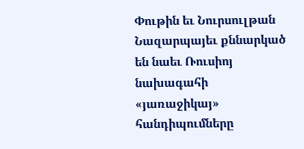Փութին եւ Նուրսուլթան
Նազարպայեւ քննարկած են նաեւ Ռուսիոյ նախագահի «յառաջիկայ» հանդիպումները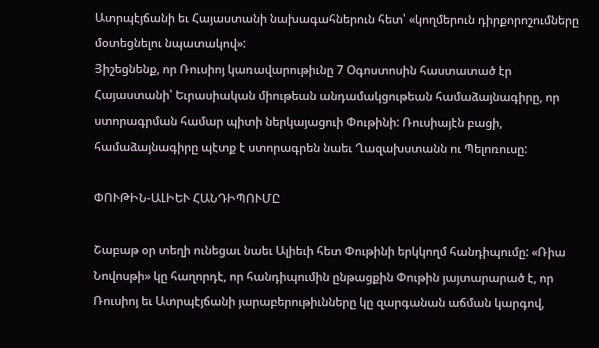Ատրպէյճանի եւ Հայաստանի նախագահներուն հետ՝ «կողմերուն դիրքորոշումները մօտեցնելու նպատակով»:
Յիշեցնենք, որ Ռուսիոյ կառավարութիւնը 7 Օգոստոսին հաստատած էր Հայաստանի՝ Եւրասիական միութեան անդամակցութեան համաձայնագիրը, որ ստորագրման համար պիտի ներկայացուի Փութինի: Ռուսիայէն բացի, համաձայնագիրը պէտք է ստորագրեն նաեւ Ղազախստանն ու Պելոռուսը:

ՓՈՒԹԻՆ-ԱԼԻԵՒ ՀԱՆԴԻՊՈՒՄԸ

Շաբաթ օր տեղի ունեցաւ նաեւ Ալիեւի հետ Փութինի երկկողմ հանդիպումը: «Ռիա Նովոսթի» կը հաղորդէ, որ հանդիպումին ընթացքին Փութին յայտարարած է, որ Ռուսիոյ եւ Ատրպէյճանի յարաբերութիւնները կը զարգանան աճման կարգով,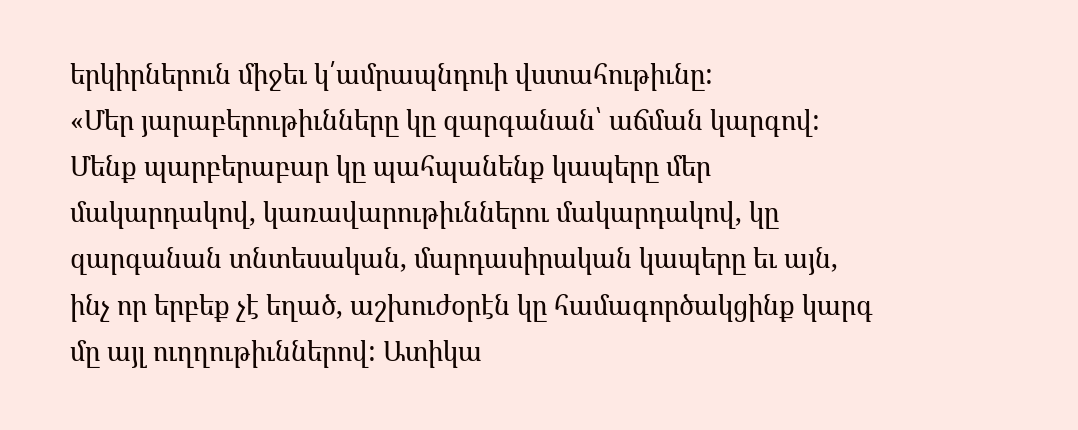երկիրներուն միջեւ կ՛ամրապնդուի վստահութիւնը:
«Մեր յարաբերութիւնները կը զարգանան՝ աճման կարգով: Մենք պարբերաբար կը պահպանենք կապերը մեր մակարդակով, կառավարութիւններու մակարդակով, կը զարգանան տնտեսական, մարդասիրական կապերը եւ այն, ինչ որ երբեք չէ եղած, աշխուժօրէն կը համագործակցինք կարգ մը այլ ուղղութիւններով: Ատիկա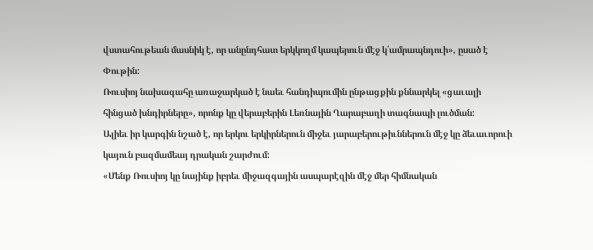վստահութեան մասնիկ է, որ անընդհատ երկկողմ կապերուն մէջ կ՛ամրապնդուի», ըսած է Փութին:
Ռուսիոյ նախագահը առաջարկած է նաեւ հանդիպումին ընթացքին քննարկել «ցաւալի հինցած խնդիրները», որոնք կը վերաբերին Լեռնային Ղարաբաղի տագնապի լուծման:
Ալիեւ իր կարգին նշած է, որ երկու երկիրներուն միջեւ յարաբերութիւններուն մէջ կը ձեւաւորուի կայուն բազմամեայ դրական շարժում:
«Մենք Ռուսիոյ կը նայինք իբրեւ միջազգային ասպարէզին մէջ մեր հիմնական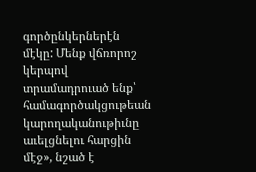գործընկերներէն մէկը: Մենք վճռորոշ կերպով տրամադրուած ենք՝ համագործակցութեան կարողականութիւնը աւելցնելու հարցին մէջ», նշած է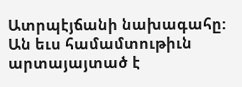Ատրպէյճանի նախագահը:
Ան եւս համամտութիւն արտայայտած է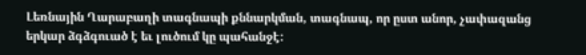Լեռնային Ղարաբաղի տագնապի քննարկման, տագնապ, որ ըստ անոր, չափազանց երկար ձգձգուած է եւ լուծում կը պահանջէ: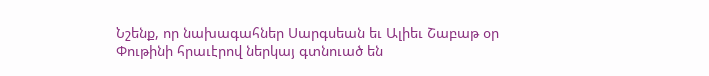Նշենք, որ նախագահներ Սարգսեան եւ Ալիեւ Շաբաթ օր Փութինի հրաւէրով ներկայ գտնուած են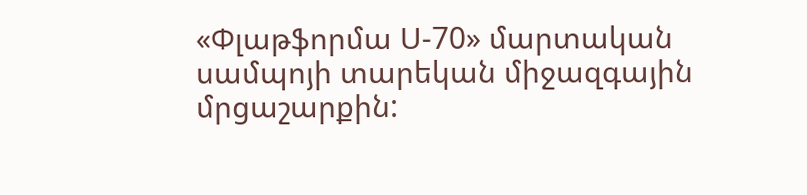«Փլաթֆորմա Ս-70» մարտական սամպոյի տարեկան միջազգային մրցաշարքին: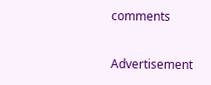comments

Advertisement